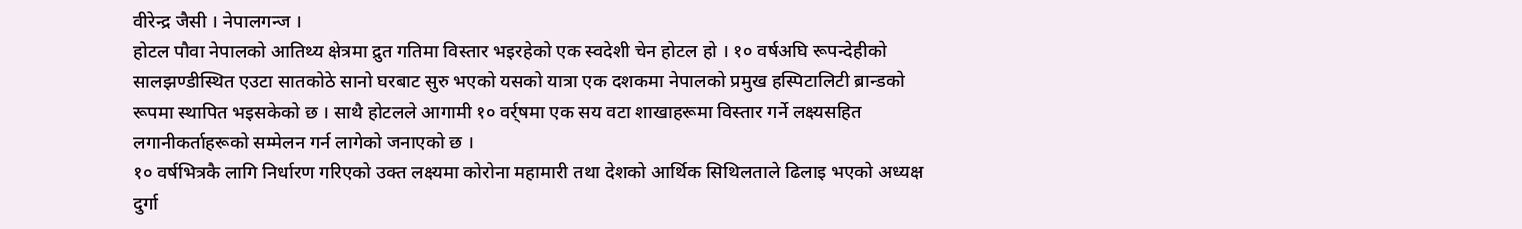वीरेन्द्र जैसी । नेपालगन्ज ।
होटल पौवा नेपालको आतिथ्य क्षेत्रमा द्रुत गतिमा विस्तार भइरहेको एक स्वदेशी चेन होटल हो । १० वर्षअघि रूपन्देहीको सालझण्डीस्थित एउटा सातकोठे सानो घरबाट सुरु भएको यसको यात्रा एक दशकमा नेपालको प्रमुख हस्पिटालिटी ब्रान्डको रूपमा स्थापित भइसकेको छ । साथै होटलले आगामी १० वर्र्षमा एक सय वटा शाखाहरूमा विस्तार गर्ने लक्ष्यसहित लगानीकर्ताहरूको सम्मेलन गर्न लागेको जनाएको छ ।
१० वर्षभित्रकै लागि निर्धारण गरिएको उक्त लक्ष्यमा कोरोना महामारी तथा देशको आर्थिक सिथिलताले ढिलाइ भएको अध्यक्ष दुर्गा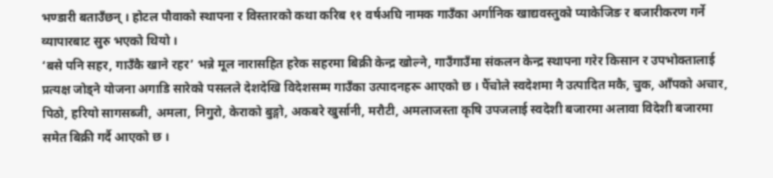भण्डारी बताउँछन् । होटल पौवाको स्थापना र विस्तारको कथा करिब ११ वर्षअघि नामक गाउँका अर्गानिक खाद्यवस्तुको प्याकेजिङ र बजारीकरण गर्ने व्यापारबाट सुरु भएको थियो ।
‘बसे पनि सहर, गाउँकै खाने रहर’ भन्ने मूल नारासहित हरेक सहरमा बिक्री केन्द्र खोल्ने, गाउँगाउँमा संकलन केन्द्र स्थापना गरेर किसान र उपभोक्तालाई प्रत्यक्ष जोड्ने योजना अगाडि सारेको पसलले देशदेखि विदेशसम्म गाउँका उत्पादनहरू आएको छ । पैँचोले स्वदेशमा नै उत्पादित मकै, चुक, आँपको अचार, पिठो, हरियो सागसब्जी, अमला, निगुरो, केराको बुङ्गो, अकबरे खुर्सानी, मरौटी, अमलाजस्ता कृषि उपजलाई स्वदेशी बजारमा अलावा विदेशी बजारमा समेत बिक्री गर्दै आएको छ ।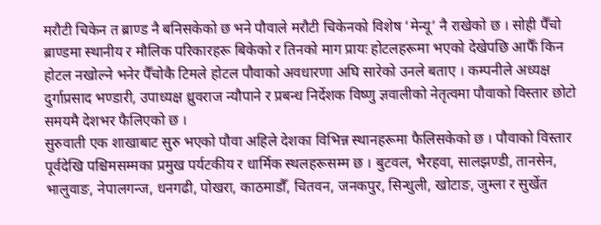मरौटी चिकेन त ब्राण्ड नै बनिसकेको छ भने पौवाले मरौटी चिकेनको विशेष ‘मेन्यू’ नै राखेको छ । सोही पैँचो ब्राण्डमा स्थानीय र मौलिक परिकारहरू बिकेको र तिनको माग प्रायः होटलहरूमा भएको देखेपछि आफैँ किन होटल नखोल्ने भनेर पैँचोकै टिमले होटल पौवाको अवधारणा अघि सारेको उनले बताए । कम्पनीले अध्यक्ष दुर्गाप्रसाद भण्डारी, उपाध्यक्ष ध्रुवराज न्यौपाने र प्रबन्ध निर्देशक विष्णु ज्ञवालीको नेतृत्वमा पौवाको विस्तार छोटो समयमै देशभर फैलिएको छ ।
सुरुवाती एक शाखाबाट सुरु भएको पौवा अहिले देशका विभिन्न स्थानहरूमा फैलिसकेको छ । पौवाको विस्तार पूर्वदेखि पश्चिमसम्मका प्रमुख पर्यटकीय र धार्मिक स्थलहरूसम्म छ । बुटवल, भैरहवा, सालझण्डी, तानसेन, भालुवाङ, नेपालगन्ज, धनगढी, पोखरा, काठमाडौँ, चितवन, जनकपुर, सिन्धुली, खोटाङ, जुम्ला र सुर्खेत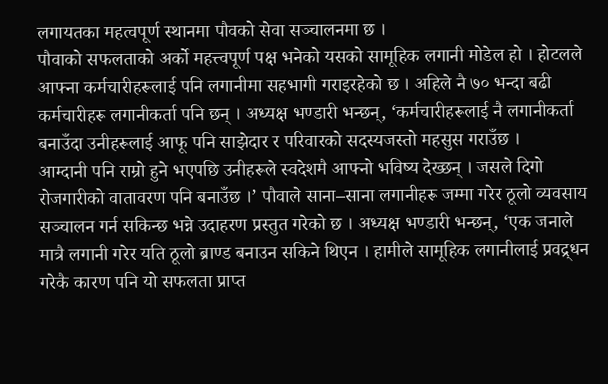लगायतका महत्वपूर्ण स्थानमा पौवको सेवा सञ्चालनमा छ ।
पौवाको सफलताको अर्को महत्त्वपूर्ण पक्ष भनेको यसको सामूहिक लगानी मोडेल हो । होटलले आफ्ना कर्मचारीहरूलाई पनि लगानीमा सहभागी गराइरहेको छ । अहिले नै ७० भन्दा बढी कर्मचारीहरू लगानीकर्ता पनि छन् । अध्यक्ष भण्डारी भन्छन्, ‘कर्मचारीहरूलाई नै लगानीकर्ता बनाउँदा उनीहरूलाई आफू पनि साझेदार र परिवारको सदस्यजस्तो महसुस गराउँछ ।
आम्दानी पनि राम्रो हुने भएपछि उनीहरूले स्वदेशमै आफ्नो भविष्य देख्छन् । जसले दिगो रोजगारीको वातावरण पनि बनाउँछ ।’ पौवाले साना–साना लगानीहरू जम्मा गरेर ठूलो व्यवसाय सञ्चालन गर्न सकिन्छ भन्ने उदाहरण प्रस्तुत गरेको छ । अध्यक्ष भण्डारी भन्छन्, ‘एक जनाले मात्रै लगानी गरेर यति ठूलो ब्राण्ड बनाउन सकिने थिएन । हामीले सामूहिक लगानीलाई प्रवद्र्धन गरेकै कारण पनि यो सफलता प्राप्त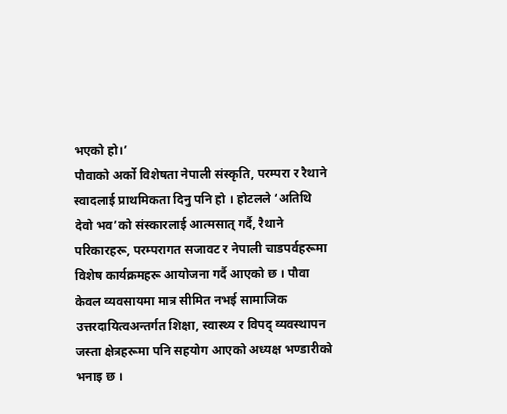भएको हो।’
पौवाको अर्को विशेषता नेपाली संस्कृति, परम्परा र रैथाने स्वादलाई प्राथमिकता दिनु पनि हो । होटलले ‘अतिथि देवो भव’को संस्कारलाई आत्मसात् गर्दै, रैथाने परिकारहरू, परम्परागत सजावट र नेपाली चाडपर्वहरूमा विशेष कार्यक्रमहरू आयोजना गर्दै आएको छ । पौवा केवल व्यवसायमा मात्र सीमित नभई सामाजिक उत्तरदायित्वअन्तर्गत शिक्षा, स्वास्थ्य र विपद् व्यवस्थापन जस्ता क्षेत्रहरूमा पनि सहयोग आएको अध्यक्ष भण्डारीको भनाइ छ ।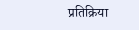प्रतिक्रिया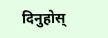दिनुहोस्